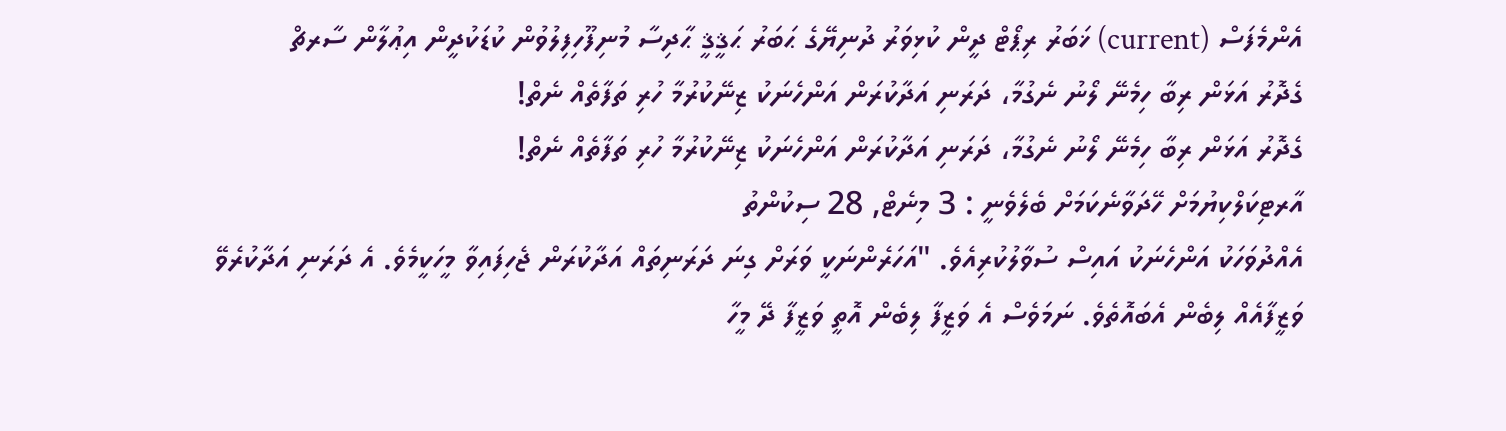އެންމެފަސް (current) ޚަބަރު ރިޕޯޓް ދީން ކުޅިވަރު ދުނިޔޭގެ ޙަބަރު ޙަޤީޤީ ޙާދިސާ މުނިފޫހިފިލުވުން ކުޑަކުދީން އިޢުލާން ސާރޗް
ގެދޮރު އަޅަން ރިބާ ހިމެނޭ ލޯނު ނެގުމާ، ދަރަނި އަދާކުރަން އަންހެނަކު ޒިނޭކުރުމާ ހުރި ތަފާތެއް ނެތް!
ގެދޮރު އަޅަން ރިބާ ހިމެނޭ ލޯނު ނެގުމާ، ދަރަނި އަދާކުރަން އަންހެނަކު ޒިނޭކުރުމާ ހުރި ތަފާތެއް ނެތް!
އާރޓިކަލްކިޔުމަށް ހޭދަވާނެކަމަށް ބެލެވެނީ : 3 މިނެޓް, 28 ސިކުންތު
އެއްދުވަހަކު އަންހެނަކު އައިސް ސުވާލުކުރިއެވެ. "އަހަރެންނަކީ ވަރަށް ގިނަ ދަރަނިތައް އަދާކުރަން ޖެހިފައިވާ މީހަކީމެވެ. އެ ދަރަނި އަދާކުރެވޭ ވަޒީފާއެއް ލިބެން އެބައޮތެވެ. ނަމަވެސް އެ ވަޒީފާ ލިބެން އޮތީ ވަޒީފާ ދޭ މީހާ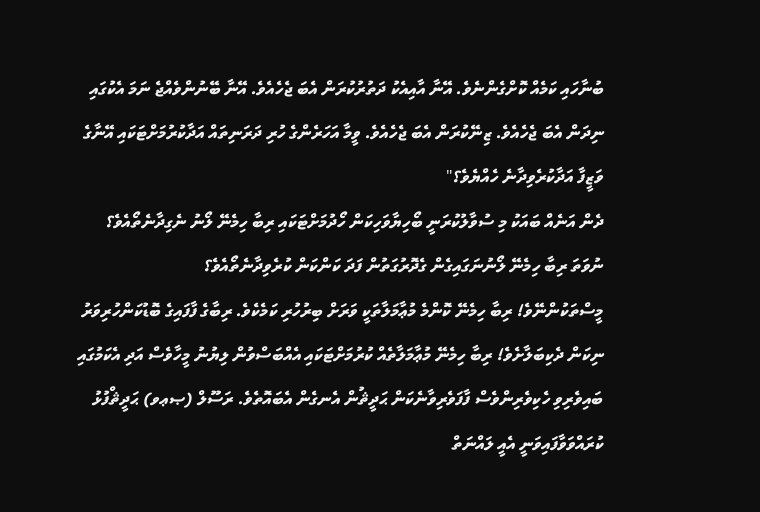ބުނާހައި ކަމެއް ކޮށްގެންނެވެ. އޭނާ އާއިއެކު ދަތުރުކުރަން އެބަ ޖެހެއެވެ. އޭނާ ބޭނުންވެއްޖެ ނަމަ އެކުގައި ނިދަން އެބަ ޖެހެއެވެ. ޒިނޭކުރަން އެބަ ޖެހެއެވެ. ވީމާ އަހަރެންގެ ހުރި ދަރަނިތައް އަދާކުރުމަށްޓަކައި އޭނާގެ ވަޒީފާ އަދާކުރެވިދާނެ ހެއްޔެވެ؟"
ދެން އަނެއް ބައަކު މި ސުވާލުކުރަނީ ބޯހިޔާވަހިކަން ހޯދުމަށްޓަކައި ރިބާ ހިމެނޭ ލޯނު ނެގިދާނެތޯއެވެ؟ ނުވަތަ ރިބާ ހިމެނޭ ލޯނުނަގައިގެން ގެދޮރުގަތުން ފަދަ ކަންކަން ކުރެވިދާނެތޯއެވެ؟
މީސްތަކުންނޭވެ! ރިބާ ހިމެނޭ ކޮންމެ މުޢާމަލާތަކީ ވަރަށް ބިރުހުރި ކަމެކެވެ. ރިބާގެ ފާފައިގެ ބޮޑުކަންހުރިވަރު ނިކަން ދެކިބަލާށެވެ! ރިބާ ހިމެނޭ މުޢާމަލާތެއް ކުރުމަށްޓަކައި އެއްބަސްވުން ލިޔުނު މީހާވެސް އަދި އެކަމުގައި ބައިވެރިވި ހެކިވެރިންވެސް ފާފަވެރިވާނެކަން ޙަދީޘުން އެނގެން އެބައޮތެވެ. ރަސޫލް (ޞޢވ) ޙަދީޘްފުޅު ކުރައްވަވާފައިވަނީ އެއީ ލައްނަތް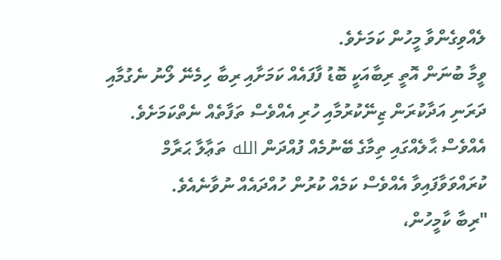ލެއްވިގެންވާ މީހުން ކަމަށެވެ.
ވީމާ ބުނަން އޮތީ ރިބާއަކީ ބޮޑު ފާފައެއް ކަމަށާއި ރިބާ ހިމެނޭ ލޯނު ނެގުމާއި ދަރަނި އަދާކުރަން ޒިނޭކުރުމާއި ހުރި އެއްވެސް ތަފާތެއް ނެތްކަމަށެވެ. އެއްވެސް ޙާލެއްގައި ތިމާގެ ބޭނުމެއް ފުއްދަން الله ތަޢާލާ ޙަރާމް ކުރައްވަވާފައިވާ އެއްވެސް ކަމެއް ކުރުން ހުއްދައެއް ނުވާނެއެވެ.
"ރިބާ ކާމީހުން،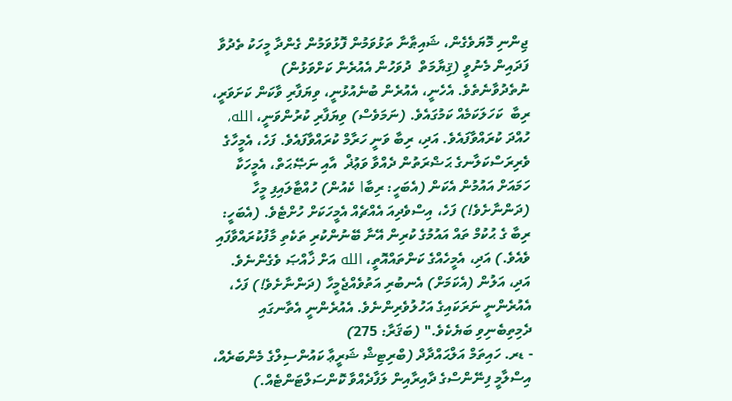ޖިންނި މޮޔަވެގެން، ޝައިޠާނާ ތަޅުވަމުން ފޮޅުވަމުން ގެންދާ މީހަކު ތެދުވާ ފަދައިން މެނުވީ (ޤިޔާމަތް  ދުވަހުން އެއުރެން ކަށްވަޅުން) ނުތެދުވާނެތެވެ. އެހެނީ، އެއުރެން ބުނެއުޅުނީ، ވިޔަފާރި ވާކަން ކަށަވަރީ، ރިބާ  ކަހަލަކަމެއް ކަމުގައެވެ. (ނަމަވެސް) ވިޔަފާރި ކުރުންވަނީ، الله، ހުއްދަ ކުރައްވާފައެވެ. އަދި، ރިބާ ވަނީ ހަރާމް ކުރައްވާފައެވެ. ފަހެ، އެމީހާގެ ވެރިރަސްކަލާނގެ ޙަޟްރަތުން ދެއްވާ ވަޢުޛް  އާއި ނަޞޭޙަތް، އެމީހަކާ ހަމައަށް އައުމުން އެކަން (އެބަހީ: ރިބާا ކެއުން) ހުއްޓާލައިފި މީހާ (ދަންނާށެވެ!) ފަހެ، އިސްވެދިއަ އެއްޗެއް އެމީހަކަށް ހުށްޓެވެ. (އެބަހީ: ރިބާ ގެ ޙުކުމް ތައް އައުމުގެ ކުރިން އޭނާ ބޭނުންކުރި ތަކެތި މާފުކުރައްވާފައި ވެއެވެ.) އަދި، އެމީހެއްގެ ކަންތައްއޮތީ، الله އަށް ޚާއްޞަ ވެގެންނެވެ. އަދި، އަލުން (އެކަމަށް) އެނބުރި އަތުވެއްޖެމީހާ (ދަންނާށެވެ!) ފަހެ، އެއުރެންނީ ނަރަކައިގެ އަހުލުވެރިންނެވެ. އެއުރެންނީ އެތާނގައި ދެމިތިބެނިވި ބަޔެކެވެ." (ބަޤަރާ: 275)
- ޑރ. ހައިތަމް އަލްޙައްދާދް (ބްރިޓިޝް ޝަރީޢާ ކައުންސިލްގެ މެންބަރެއް، އިސްލާމީ ފިނޭންސްގެ ދާއިރާއިން ލަފާދެއްވާ ކޮންސަލްޓަންޓެއް.)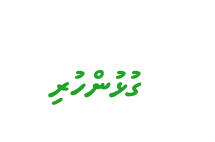ގުޅުންހުރި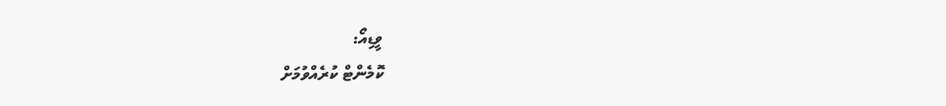ވީޑިއޯ:
ކޮމެންޓް ކުރެއްވުމަށް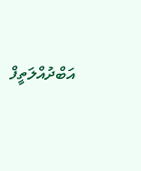އަބްދުއްލަތީފް